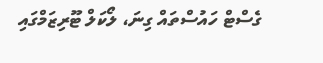ގެސްޓް ހައުސްތައް ގިނަ، ލޯކަލް ޓޫރިޒަމްގައި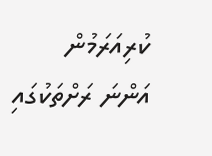ކުރިއަރަމުން އަންނަ ރަށްތަކުގައި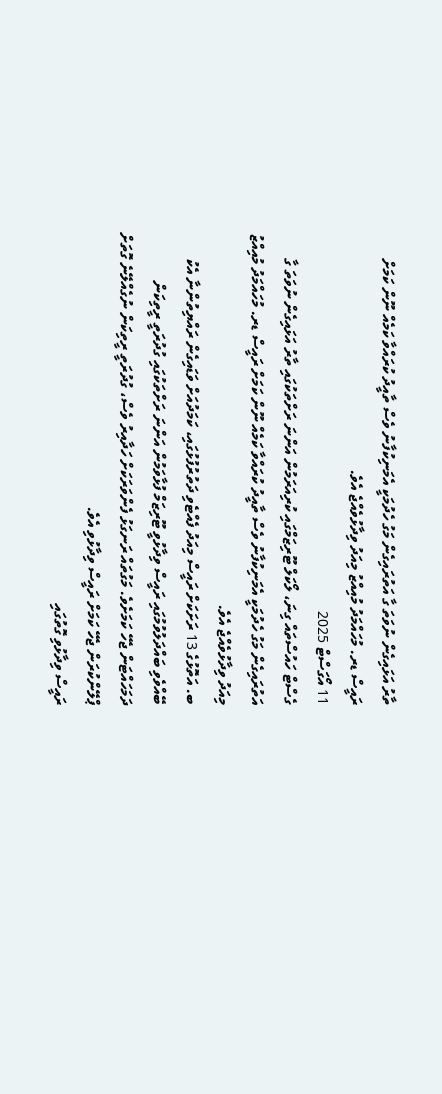ތާރު އަޅައިގެން ނުވަތަ ގާ އަތުރައިގެން މަގު ހެދުމަކީ އެމަނިކުފާނު ވެސް ތާއީދު ކުރައްވާ ކަމެއް ނޫން ކަމަށް ރައީސް ޑރ. މުހައްމަދު މުއިއްޒު މިއަދު ވިދާޅުވެއްޖެ އެވެ.
11 އޯގަސްޓް 2025
ގެސްޓް ހައުސްތައް ގިނަ، ލޯކަލް ޓޫރިޒަމްގައި ކުރިއަރަމުން އަންނަ ރަށްތަކުގައި ތާރު އަޅައިގެން ނުވަތަ ގާ އަތުރައިގެން މަގު ހެދުމަކީ އެމަނިކުފާނު ވެސް ތާއީދު ކުރައްވާ ކަމެއް ނޫން ކަމަށް ރައީސް ޑރ. މުހައްމަދު މުއިއްޒު މިއަދު ވިދާޅުވެއްޖެ އެވެ.
ބ. އަތޮޅުގެ 13 ރަށަކަށް ރައީސް މިއަދު ފެއްޓެވި ދަތުރުފުޅުގައި، ކަމަދުއަށް ވަޑައިގެން ރައްޔިތުންނާ އެކު ބޭއްވެވި ބައްދަލުވުމުގައި ރައީސް ވިދާޅުވީ ޓޫރިޒަމް ފުޅާވަމުން އަންނަ ރަށްތަކުގައި ގުދުރަތީ ރީތިކަން ދަމަހައްޓަން ޖެހޭ ކަމަށެވެ. މަގުތައް ރަނގަޅު ފެންވަރަކަށް ހަދާއިރު ވެސް، ގުދުރަތީ ރީތިކަން ނުގެއްލޭނެ ގޮތަށް ޕްލޭންކުރަން ޖެހޭ ކަމަށް ރައީސް ވިދާޅުވި އެވެ.
ރައީސް ވިދާޅުވި ގޮތުގައި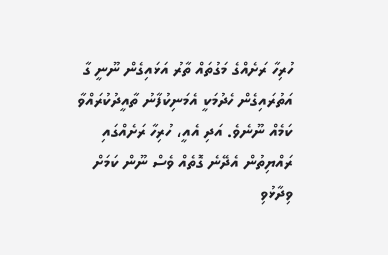ހުރިހާ ރަށެއްގެ މަގުތައް ތާރު އަޅައިގެން ނޫނީ ގާ އަތުރައިގެން ހެދުމަކީ އެމަނިކުފާނު ތާއީދުކުރައްވާ ކަމެއް ނޫނެވެ. އަދި އެއީ، ހުރިހާ ރަށެއްގައި ރައްޔިތުން އެދޭނެ ގޮތެއް ވެސް ނޫން ކަމަށް ވިދާޅުވި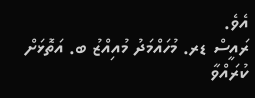އެވެ.
ރައީސް ޑރ. މުހައްމަދު މުއިއްޒު ބ. އަތޮޅަށް ކުރައްވާ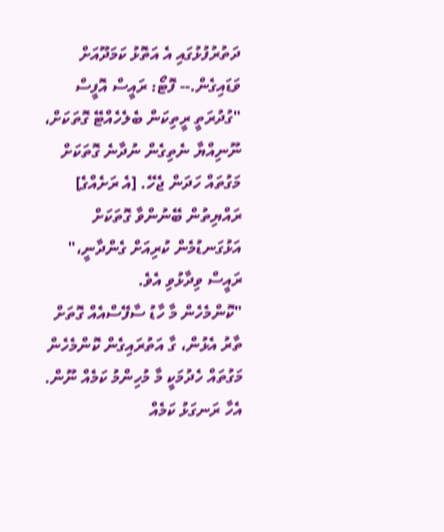ދަތުރުފުޅުގައި އެ އަތޮޅު ކަމަދޫއަށް ވަޑައިގެން.-- ފޮޓޯ: ރައީސް އޮފީސް
"ގުދުރަތީ ރީތިކަން ބެލެހެއްޓޭ ގޮތަކަށް، ނޫނިއްޔާ ނެތިގެން ނުދާނެ ގޮތަކަށް މަގުތައް ހަދަން ޖެހޭ. [އެ ރަށެއްގެ] ރައްޔިތުން ބޭނުންވާ ގޮތަކަށް އަޅުގަނޑުމެން ކުރިއަށް ގެންދާނީ،" ރައީސް ވިދާޅުވި އެވެ.
"ކޮންމެހެން މާ ހާޑު ސާފޭސްއެއް ގޮތަށް ތާރު އެޅުން، ގާ އަތުރައިގެން ކޮންމެހެން މަގުތައް ހެދުމަކީ މާ މުހިންމު ކަމެއް ނޫން. އެހާ ރަނގަޅު ކަމެއް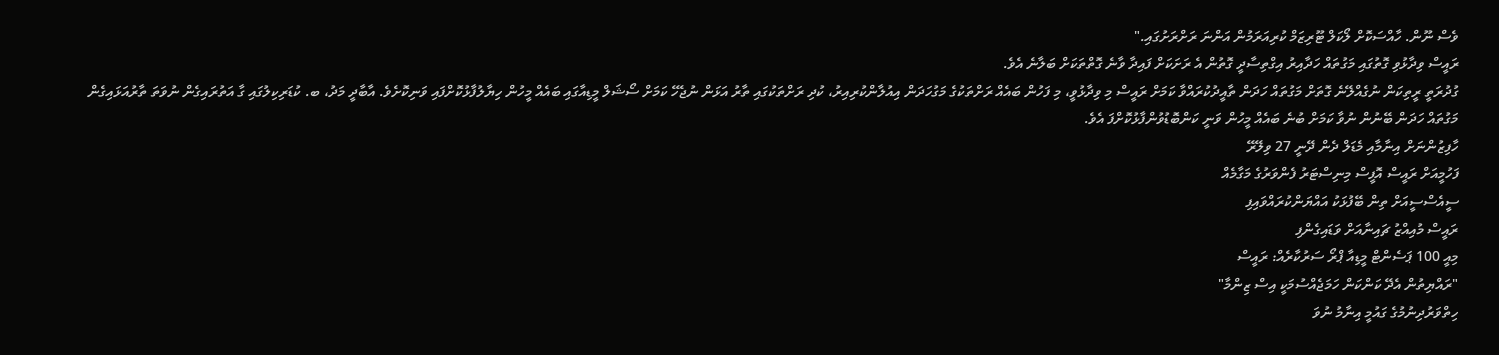ވެސް ނޫން. ހާއްސަކޮށް ލޯކަލް ޓޫރިޒަމް ކުރިއަރަމުން އަންނަ ރަށްރަށުގައި."
ރައީސް ވިދާޅުވި ގޮތުގައި މަގުތައް ހަދާއިރު އިގްތިސާދީ ގޮތުން އެ ރަށަކަށް ފައިދާ ވާނެ ގޮތްތަކަށް ބަލާނެ އެވެ.
ގުދުރަތީ ރީތިކަން ނުގެއްލޭނެ ގޮތަށް މަގުތައް ހަދަން ތާއީދުކުރައްވާ ކަމަށް ރައީސް މި ވިދާޅުވީ، މި ފަހުން ބައެއް ރަށްތަކުގެ މަގުހަދަން އިއުލާންކުރިއިރު، ކުދި ރަށްތަކުގައި ތާރު އަޅަން ނުޖެހޭ ކަމަށް ސޯޝަލް މީޑިއާގައި ބައެއް މީހުން ހިޔާލުފާޅުކޮށްފައި ވަނިކޮށެވެ. އާބާދީ މަދު، ބ. ކުޑަރިކިލުގައި ގާ އަތުރައިގެން ނުވަތަ ތާރުއަޅައިގެން މަގުތައް ހަދަން ބޭނުން ނުވާ ކަމަށް ބުނެ ބައެއް މީހުން ވަނީ ކަންބޮޑުވުންފާޅުކޮށްފަ އެވެ.
ހާފިޒުންނަށް އިނާމާއި މެޑަލް ދެން ދޭނީ 27 ވިލޭރޭ
ފަހުމީއަށް ރައީސް އޮފީސް މިނިސްޓަރު ފެންވަރުގެ މަގާމެއް
ސީއެސްސީއަށް ތިން ބޭފުޅަކު އައްޔަންކުރައްވައިފި
ރައީސް މުއިއްޒު ޗައިނާއަށް ވަޑައިގެންފި
މިއީ 100 ޕަސެންޓް މީޑިއާ ޕްރޯ ސަރުކާރެއް: ރައީސް
"ރައްޔިތުން އެދޭ ކަންކަން ހަމަޖެއްސުމަކީ އިސް ޒިންމާ"
ހިތްވަރުދިނުމުގެ ގައުމީ އިނާމު ނުވަ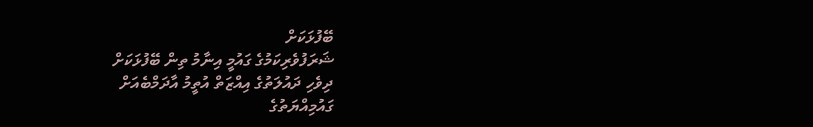ބޭފުޅަކަށް
ޝަރަފުވެރިކަމުގެ ގައުމީ އިނާމު ތިން ބޭފުޅަކަށް
ދިވެހި ދައުލަތުގެ އިއްޒަތް އުތީމު އާދަމްބެއަށް
ގައުމިއްޔަތުގެ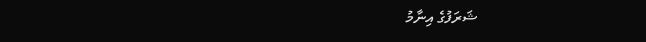ޝަރަފުގެ އިނާމު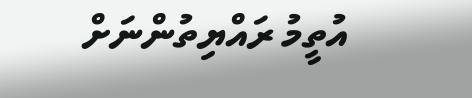އުތީމު ރައްޔިތުންނަށް